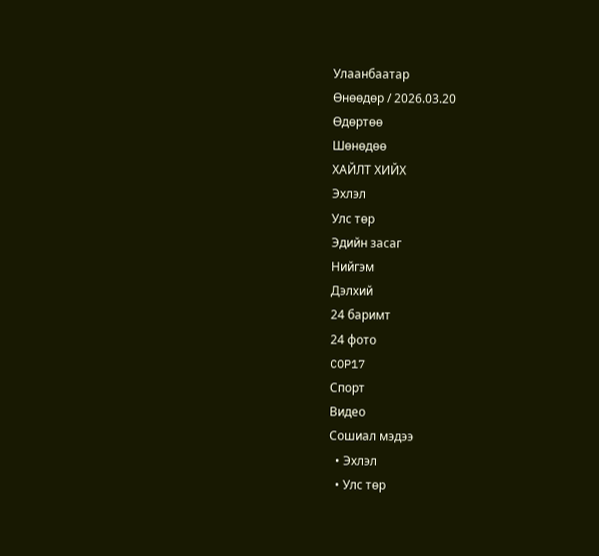Улаанбаатар
Өнөөдөр / 2026.03.20
Өдөртөө
Шөнөдөө
ХАЙЛТ ХИЙХ
Эхлэл
Улс төр
Эдийн засаг
Нийгэм
Дэлхий
24 баримт
24 фото
COP17
Спорт
Видео
Сошиал мэдээ
  • Эхлэл
  • Улс төр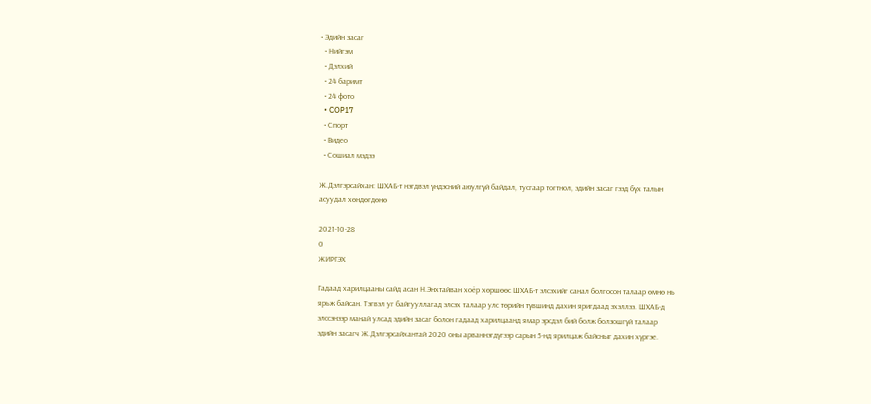• Эдийн засаг
  • Нийгэм
  • Дэлхий
  • 24 баримт
  • 24 фото
  • COP17
  • Спорт
  • Видео
  • Сошиал мэдээ

Ж.Дэлгэрсайхан: ШХАБ-т нэгдвэл үндэсний аюулгүй байдал, тусгаар тогтнол, эдийн засаг гээд бүх талын асуудал хөндөгдөнө

2021-10-28
0
ЖИРГЭХ

Гадаад харилцааны сайд асан Н.Энхтайван хоёр хөршөөс ШХАБ-т элсэхийг санал болгосон талаар өмнө нь ярьж байсан. Тэгвэл уг байгууллагад элсэх талаар улс төрийн түвшинд дахин яригдаад эхэллээ. ШХАБ-д элссэнээр манай улсад эдийн засаг болон гадаад харилцаанд ямар эрсдэл бий болж болзошгүй талаар эдийн засагч Ж.Дэлгэрсайхантай 2020 оны арваннэгдүгээр сарын 5-нд ярилцаж байсныг дахин хүргэе.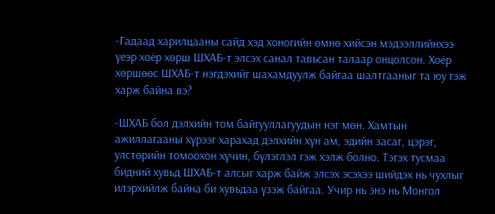-Гадаад харилцааны сайд хэд хоногийн өмнө хийсэн мэдээллийнхээ үеэр хоёр хөрш ШХАБ-т элсэх санал тавьсан талаар онцолсон. Хоёр хөршөөс ШХАБ-т нэгдэхийг шахамдуулж байгаа шалтгааныг та юу гэж харж байна вэ?

-ШХАБ бол дэлхийн том байгууллагуудын нэг мөн. Хамтын ажиллагааны хүрээг харахад дэлхийн хүн ам, эдийн засаг, цэрэг, улстөрийн томоохон хүчин, бүлэглэл гэж хэлж болно. Тэгэх тусмаа бидний хувьд ШХАБ-т алсыг харж байж элсэх эсэхээ шийдэх нь чухлыг илэрхийлж байна би хувьдаа үзэж байгаа. Учир нь энэ нь Монгол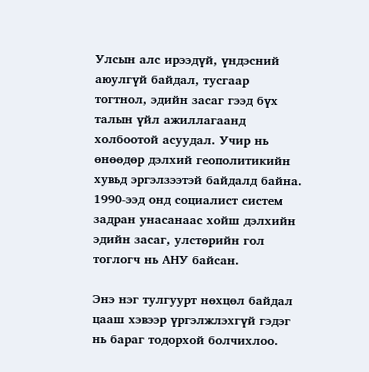Улсын алс ирээдүй, үндэсний аюулгүй байдал, тусгаар тогтнол, эдийн засаг гээд бүх талын үйл ажиллагаанд холбоотой асуудал. Учир нь өнөөдөр дэлхий геополитикийн хувьд эргэлзээтэй байдалд байна. 1990-ээд онд социалист систем задран унасанаас хойш дэлхийн эдийн засаг, улстөрийн гол тоглогч нь АНУ байсан.

Энэ нэг тулгуурт нөхцөл байдал цааш хэвээр үргэлжлэхгүй гэдэг нь бараг тодорхой болчихлоо.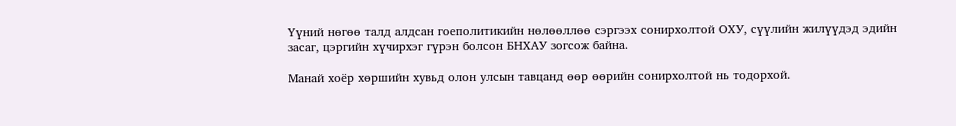Үүний нөгөө талд алдсан гоеполитикийн нөлөөллөө сэргээх сонирхолтой ОХУ, сүүлийн жилүүдэд эдийн засаг, цэргийн хүчирхэг гүрэн болсон БНХАУ зогсож байна.

Манай хоёр хөршийн хувьд олон улсын тавцанд өөр өөрийн сонирхолтой нь тодорхой.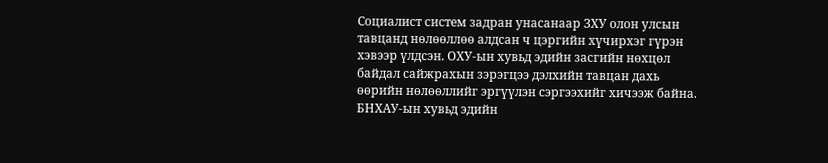Социалист систем задран унасанаар ЗХУ олон улсын тавцанд нөлөөллөө алдсан ч цэргийн хүчирхэг гүрэн хэвээр үлдсэн. ОХУ-ын хувьд эдийн засгийн нөхцөл байдал сайжрахын зэрэгцээ дэлхийн тавцан дахь өөрийн нөлөөллийг эргүүлэн сэргээхийг хичээж байна. БНХАУ-ын хувьд эдийн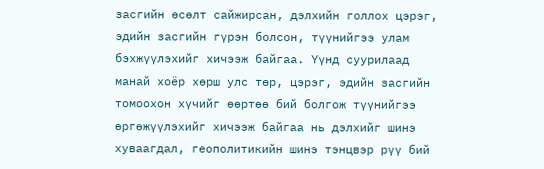засгийн өсөлт сайжирсан, дэлхийн голлох цэрэг, эдийн засгийн гүрэн болсон, түүнийгээ улам бэхжүүлэхийг хичээж байгаа. Үүнд суурилаад манай хоёр хөрш улс төр, цэрэг, эдийн засгийн томоохон хүчийг өөртөө бий болгож түүнийгээ өргөжүүлэхийг хичээж байгаа нь дэлхийг шинэ хуваагдал, геополитикийн шинэ тэнцвэр рүү бий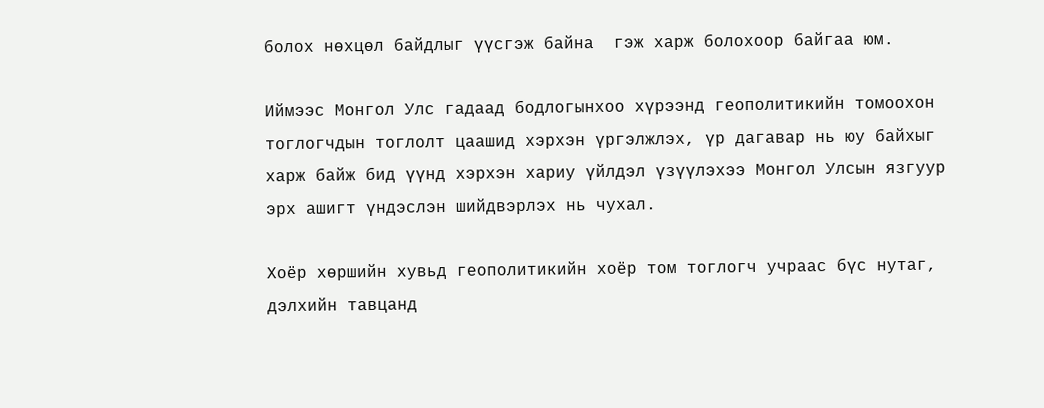болох нөхцөл байдлыг үүсгэж байна  гэж харж болохоор байгаа юм.

Иймээс Монгол Улс гадаад бодлогынхоо хүрээнд геополитикийн томоохон тоглогчдын тоглолт цаашид хэрхэн үргэлжлэх, үр дагавар нь юу байхыг харж байж бид үүнд хэрхэн хариу үйлдэл үзүүлэхээ Монгол Улсын язгуур эрх ашигт үндэслэн шийдвэрлэх нь чухал.

Хоёр хөршийн хувьд геополитикийн хоёр том тоглогч учраас бүс нутаг, дэлхийн тавцанд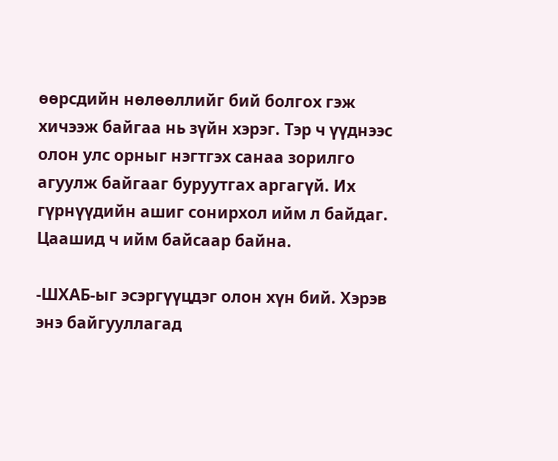өөрсдийн нөлөөллийг бий болгох гэж хичээж байгаа нь зүйн хэрэг. Тэр ч үүднээс олон улс орныг нэгтгэх санаа зорилго агуулж байгааг буруутгах аргагүй. Их гүрнүүдийн ашиг сонирхол ийм л байдаг. Цаашид ч ийм байсаар байна.

-ШХАБ-ыг эсэргүүцдэг олон хүн бий. Хэрэв энэ байгууллагад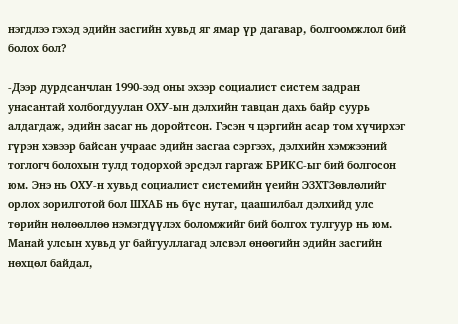нэгдлээ гэхэд эдийн засгийн хувьд яг ямар үр дагавар, болгоомжлол бий болох бол?

-Дээр дурдсанчлан 1990-ээд оны эхээр социалист систем задран унасантай холбогдуулан ОХУ-ын дэлхийн тавцан дахь байр суурь алдагдаж, эдийн засаг нь доройтсон. Гэсэн ч цэргийн асар том хүчирхэг гүрэн хэвээр байсан учраас эдийн засгаа сэргээх, дэлхийн хэмжээний тоглогч болохын тулд тодорхой эрсдэл гаргаж БРИКС-ыг бий болгосон юм. Энэ нь ОХУ-н хувьд социалист системийн үеийн ЭЗХТЗөвлөлийг орлох зорилготой бол ШХАБ нь бүс нутаг, цаашилбал дэлхийд улс төрийн нөлөөллөө нэмэгдүүлэх боломжийг бий болгох тулгуур нь юм. Манай улсын хувьд уг байгууллагад элсвэл өнөөгийн эдийн засгийн нөхцөл байдал,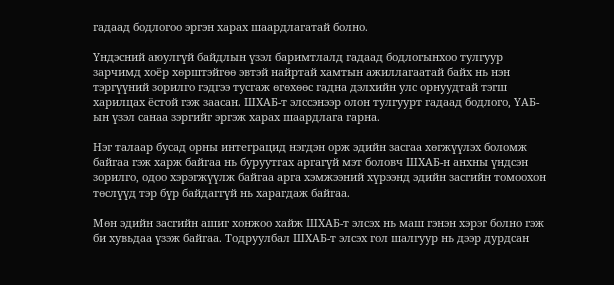гадаад бодлогоо эргэн харах шаардлагатай болно.

Үндэсний аюулгүй байдлын үзэл баримтлалд гадаад бодлогынхоо тулгуур зарчимд хоёр хөрштэйгөө эвтэй найртай хамтын ажиллагаатай байх нь нэн тэргүүний зорилго гэдгээ тусгаж өгөхөөс гадна дэлхийн улс орнуудтай тэгш харилцах ёстой гэж заасан. ШХАБ-т элссэнээр олон тулгуурт гадаад бодлого, ҮАБ-ын үзэл санаа зэргийг эргэж харах шаардлага гарна.

Нэг талаар бусад орны интеграцид нэгдэн орж эдийн засгаа хөгжүүлэх боломж байгаа гэж харж байгаа нь буруутгах аргагүй мэт боловч ШХАБ-н анхны үндсэн зорилго, одоо хэрэгжүүлж байгаа арга хэмжээний хүрээнд эдийн засгийн томоохон төслүүд тэр бүр байдаггүй нь харагдаж байгаа.

Мөн эдийн засгийн ашиг хонжоо хайж ШХАБ-т элсэх нь маш гэнэн хэрэг болно гэж би хувьдаа үзэж байгаа. Тодруулбал ШХАБ-т элсэх гол шалгуур нь дээр дурдсан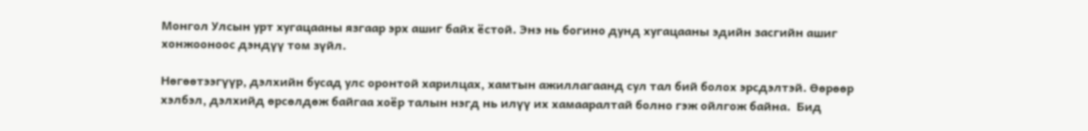Монгол Улсын урт хугацааны язгаар эрх ашиг байх ёстой. Энэ нь богино дунд хугацааны эдийн засгийн ашиг хонжооноос дэндүү том зүйл.

Нөгөөтээгүүр, дэлхийн бусад улс оронтой харилцах, хамтын ажиллагаанд сул тал бий болох эрсдэлтэй. Өөрөөр хэлбэл, дэлхийд өрсөлдөж байгаа хоёр талын нэгд нь илүү их хамааралтай болно гэж ойлгож байна.  Бид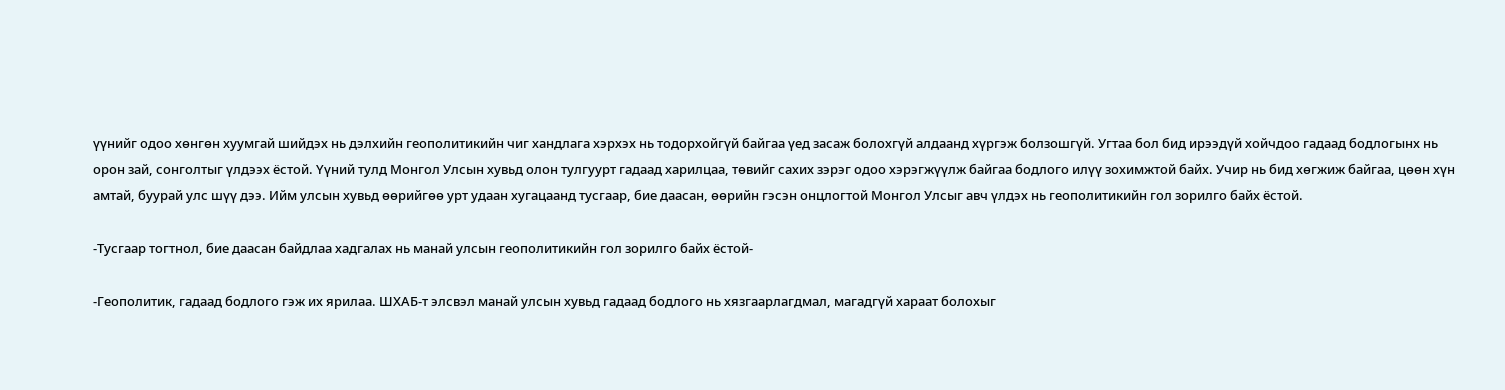үүнийг одоо хөнгөн хуумгай шийдэх нь дэлхийн геополитикийн чиг хандлага хэрхэх нь тодорхойгүй байгаа үед засаж болохгүй алдаанд хүргэж болзошгүй. Угтаа бол бид ирээдүй хойчдоо гадаад бодлогынх нь орон зай, сонголтыг үлдээх ёстой. Үүний тулд Монгол Улсын хувьд олон тулгуурт гадаад харилцаа, төвийг сахих зэрэг одоо хэрэгжүүлж байгаа бодлого илүү зохимжтой байх. Учир нь бид хөгжиж байгаа, цөөн хүн амтай, буурай улс шүү дээ. Ийм улсын хувьд өөрийгөө урт удаан хугацаанд тусгаар, бие даасан, өөрийн гэсэн онцлогтой Монгол Улсыг авч үлдэх нь геополитикийн гол зорилго байх ёстой.

-Тусгаар тогтнол, бие даасан байдлаа хадгалах нь манай улсын геополитикийн гол зорилго байх ёстой-

-Геополитик, гадаад бодлого гэж их ярилаа. ШХАБ-т элсвэл манай улсын хувьд гадаад бодлого нь хязгаарлагдмал, магадгүй хараат болохыг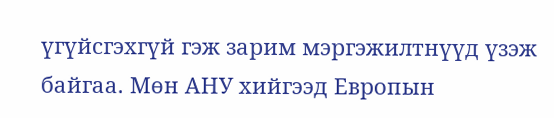үгүйсгэхгүй гэж зарим мэргэжилтнүүд үзэж байгаа. Мөн АНУ хийгээд Европын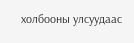холбооны улсуудаас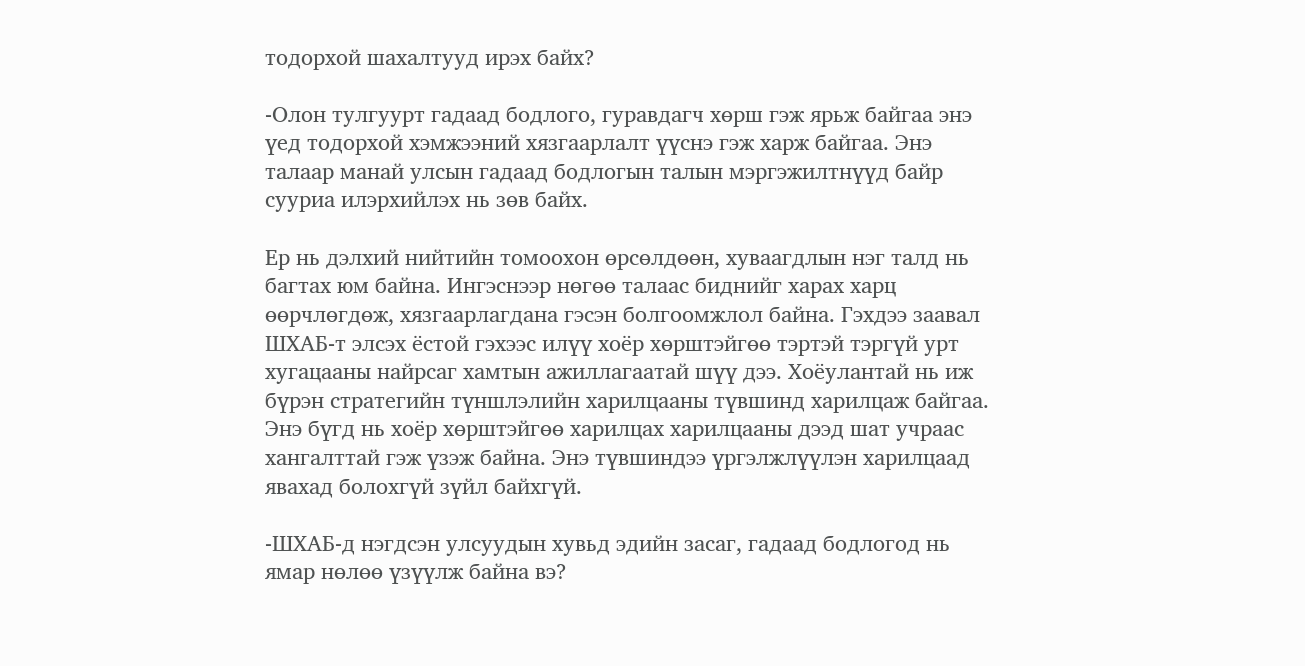тодорхой шахалтууд ирэх байх?

-Олон тулгуурт гадаад бодлого, гуравдагч хөрш гэж ярьж байгаа энэ үед тодорхой хэмжээний хязгаарлалт үүснэ гэж харж байгаа. Энэ талаар манай улсын гадаад бодлогын талын мэргэжилтнүүд байр сууриа илэрхийлэх нь зөв байх.

Ер нь дэлхий нийтийн томоохон өрсөлдөөн, хуваагдлын нэг талд нь багтах юм байна. Ингэснээр нөгөө талаас биднийг харах харц өөрчлөгдөж, хязгаарлагдана гэсэн болгоомжлол байна. Гэхдээ заавал ШХАБ-т элсэх ёстой гэхээс илүү хоёр хөрштэйгөө тэртэй тэргүй урт хугацааны найрсаг хамтын ажиллагаатай шүү дээ. Хоёулантай нь иж бүрэн стратегийн түншлэлийн харилцааны түвшинд харилцаж байгаа. Энэ бүгд нь хоёр хөрштэйгөө харилцах харилцааны дээд шат учраас хангалттай гэж үзэж байна. Энэ түвшиндээ үргэлжлүүлэн харилцаад явахад болохгүй зүйл байхгүй.

-ШХАБ-д нэгдсэн улсуудын хувьд эдийн засаг, гадаад бодлогод нь ямар нөлөө үзүүлж байна вэ?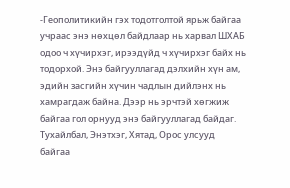-Геополитикийн гэх тодотголтой ярьж байгаа учраас энэ нөхцөл байдлаар нь харвал ШХАБ одоо ч хүчирхэг, ирээдүйд ч хүчирхэг байх нь тодорхой. Энэ байгууллагад дэлхийн хүн ам, эдийн засгийн хүчин чадлын дийлэнх нь хамрагдаж байна. Дээр нь эрчтэй хөгжиж байгаа гол орнууд энэ байгууллагад байдаг. Тухайлбал, Энэтхэг, Хятад, Орос улсууд байгаа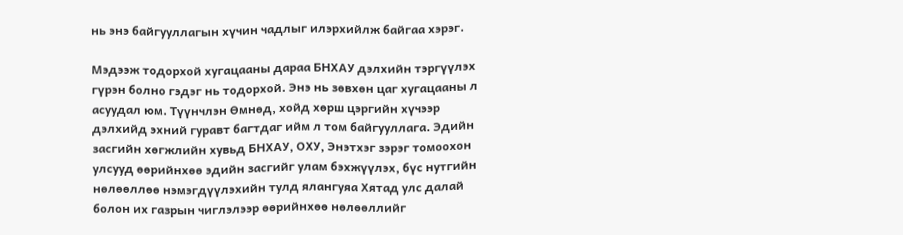нь энэ байгууллагын хүчин чадлыг илэрхийлж байгаа хэрэг.

Мэдээж тодорхой хугацааны дараа БНХАУ дэлхийн тэргүүлэх гүрэн болно гэдэг нь тодорхой. Энэ нь зөвхөн цаг хугацааны л асуудал юм. Түүнчлэн Өмнөд, хойд хөрш цэргийн хүчээр дэлхийд эхний гуравт багтдаг ийм л том байгууллага. Эдийн засгийн хөгжлийн хувьд БНХАУ, ОХУ, Энэтхэг зэрэг томоохон улсууд өөрийнхөө эдийн засгийг улам бэхжүүлэх, бүс нутгийн нөлөөллөө нэмэгдүүлэхийн тулд ялангуяа Хятад улс далай болон их газрын чиглэлээр өөрийнхөө нөлөөллийг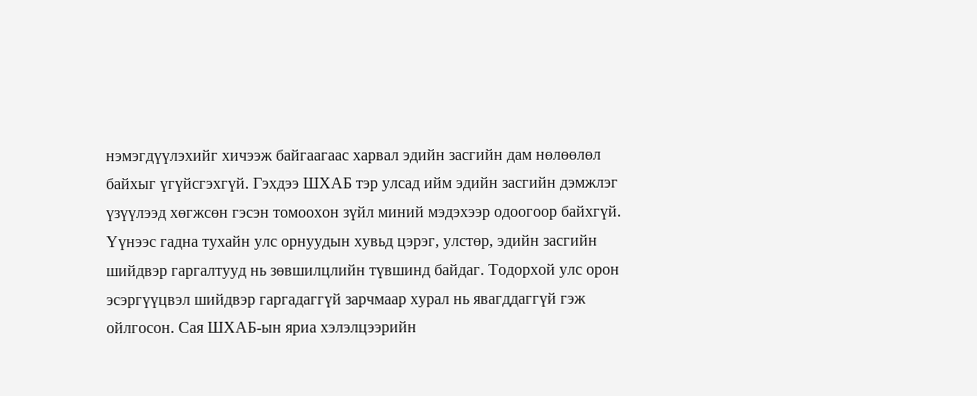нэмэгдүүлэхийг хичээж байгаагаас харвал эдийн засгийн дам нөлөөлөл байхыг үгүйсгэхгүй. Гэхдээ ШХАБ тэр улсад ийм эдийн засгийн дэмжлэг үзүүлээд хөгжсөн гэсэн томоохон зүйл миний мэдэхээр одоогоор байхгүй. Үүнээс гадна тухайн улс орнуудын хувьд цэрэг, улстөр, эдийн засгийн шийдвэр гаргалтууд нь зөвшилцлийн түвшинд байдаг. Тодорхой улс орон эсэргүүцвэл шийдвэр гаргадаггүй зарчмаар хурал нь явагддаггүй гэж ойлгосон. Сая ШХАБ-ын яриа хэлэлцээрийн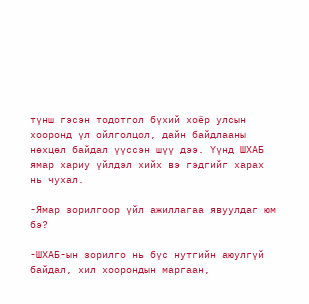түнш гэсэн тодотгол бүхий хоёр улсын хооронд үл ойлголцол, дайн байдлааны нөхцөл байдал үүссэн шүү дээ. Үүнд ШХАБ ямар хариу үйлдэл хийх вэ гэдгийг харах нь чухал.

-Ямар зорилгоор үйл ажиллагаа явуулдаг юм бэ?

-ШХАБ-ын зорилго нь бүс нутгийн аюулгүй байдал, хил хоорондын маргаан,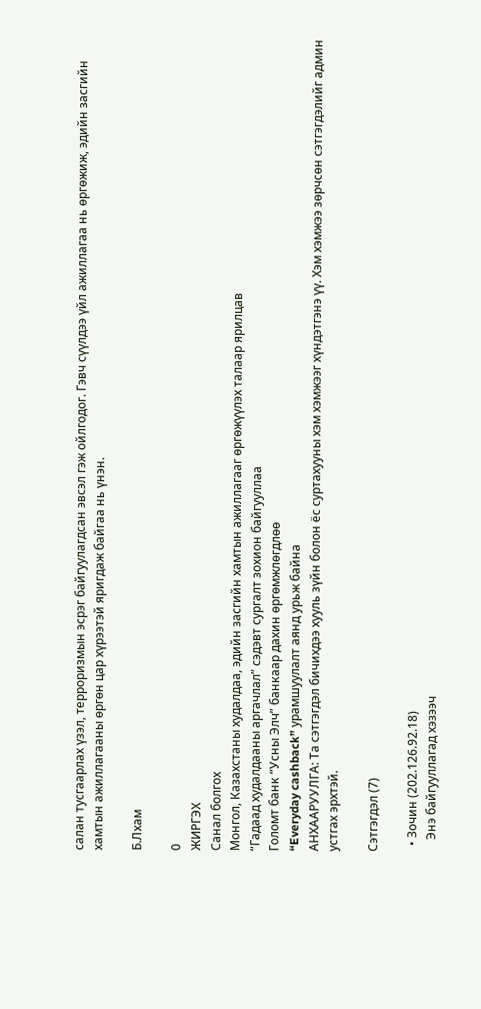салан тусгаарлах үзэл, терроризмын эсрэг байгуулагдсан эвсэл гэж ойлгодог. Гэвч сүүлдээ үйл ажиллагаа нь өргөжиж, эдийн засгийн хамтын ажиллагааны өргөн цар хүрээтэй яригдаж байгаа нь үнэн.

Б.Лхам

0
ЖИРГЭХ
Санал болгох
Монгол, Казахстаны худалдаа, эдийн засгийн хамтын ажиллагааг өргөжүүлэх талаар ярилцав
“Гадаад худалдааны аргачлал” сэдэвт сургалт зохион байгууллаа
Голомт банк “Усны Элч” банкаар дахин өргөмжлөгдлөө
“Everyday cashback” урамшуулалт аянд урьж байна
АНХААРУУЛГА: Та сэтгэгдэл бичихдээ хууль зүйн болон ёс суртахууны хэм хэмжээг хүндэтгэнэ үү. Хэм хэмжээ зөрчсөн сэтгэгдэлийг админ устгах эрхтэй.

Сэтгэгдэл (7)

  • Зочин (202.126.92.18)
    Энэ байгууллагад хэзээч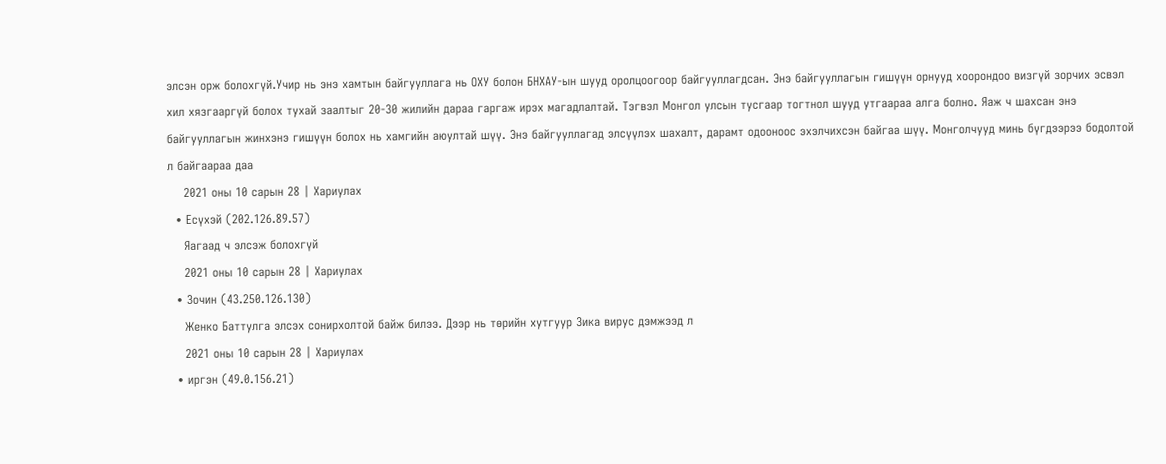элсэн орж болохгүй.Учир нь энэ хамтын байгууллага нь ОХУ болон БНХАУ-ын шууд оролцоогоор байгууллагдсан. Энэ байгууллагын гишүүн орнууд хоорондоо визгүй зорчих эсвэл хил хязгааргүй болох тухай заалтыг 20-30 жилийн дараа гаргаж ирэх магадлалтай. Тэгвэл Монгол улсын тусгаар тогтнол шууд утгаараа алга болно. Яаж ч шахсан энэ байгууллагын жинхэнэ гишүүн болох нь хамгийн аюултай шүү. Энэ байгууллагад элсүүлэх шахалт, дарамт одооноос эхэлчихсэн байгаа шүү. Монголчууд минь бүгдээрээ бодолтой л байгаараа даа
    2021 оны 10 сарын 28 | Хариулах
  • Есүхэй (202.126.89.57)
    Яагаад ч элсэж болохгүй
    2021 оны 10 сарын 28 | Хариулах
  • Зочин (43.250.126.130)
    Женко Баттулга элсэх сонирхолтой байж билээ. Дээр нь төрийн хутгуур Зика вирус дэмжээд л
    2021 оны 10 сарын 28 | Хариулах
  • иргэн (49.0.156.21)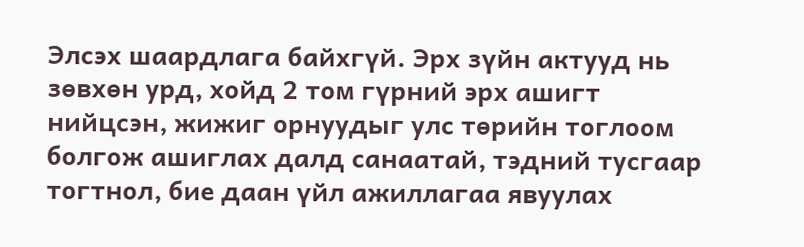Элсэх шаардлага байхгүй. Эрх зүйн актууд нь зөвхөн урд, хойд 2 том гүрний эрх ашигт нийцсэн, жижиг орнуудыг улс төрийн тоглоом болгож ашиглах далд санаатай, тэдний тусгаар тогтнол, бие даан үйл ажиллагаа явуулах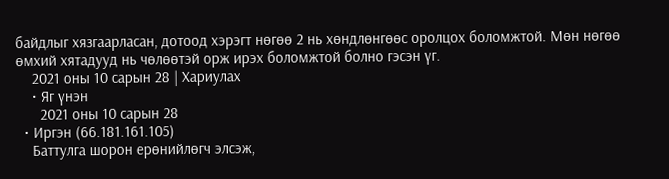байдлыг хязгаарласан, дотоод хэрэгт нөгөө 2 нь хөндлөнгөөс оролцох боломжтой. Мөн нөгөө өмхий хятадууд нь чөлөөтэй орж ирэх боломжтой болно гэсэн үг.
    2021 оны 10 сарын 28 | Хариулах
    • Яг үнэн
      2021 оны 10 сарын 28
  • Иргэн (66.181.161.105)
    Баттулга шорон ерөнийлөгч элсэж,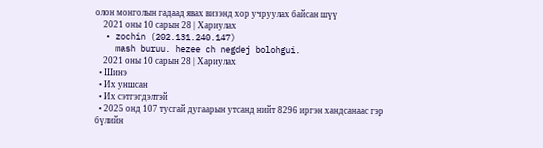олон монголын гадаад явах визэнд хор учруулах байсан шүү
    2021 оны 10 сарын 28 | Хариулах
  • zochin (202.131.240.147)
    mash buruu. hezee ch negdej bolohgui.
    2021 оны 10 сарын 28 | Хариулах
  • Шинэ
  • Их уншсан
  • Их сэтгэгдэлтэй
  • 2025 онд 107 тусгай дугаарын утсанд нийт 8296 иргэн хандсанаас гэр бүлийн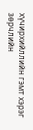хүчирхийллийн гэмт хэрэг зөрчлийн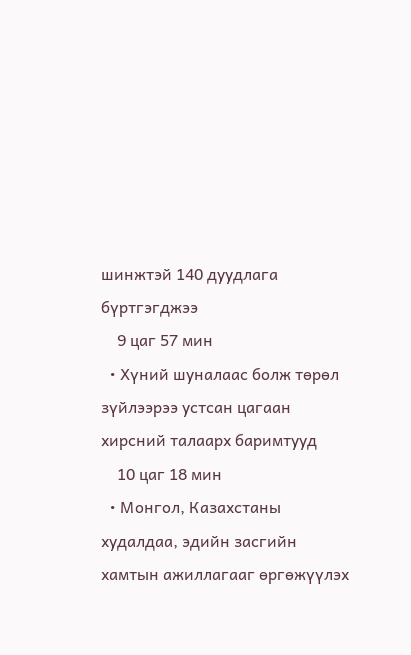шинжтэй 140 дуудлага бүртгэгджээ
    9 цаг 57 мин
  • Хүний шуналаас болж төрөл зүйлээрээ устсан цагаан хирсний талаарх баримтууд
    10 цаг 18 мин
  • Монгол, Казахстаны худалдаа, эдийн засгийн хамтын ажиллагааг өргөжүүлэх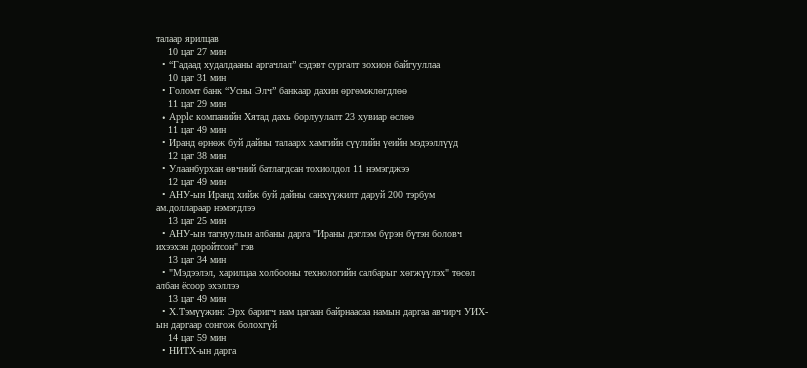талаар ярилцав
    10 цаг 27 мин
  • “Гадаад худалдааны аргачлал” сэдэвт сургалт зохион байгууллаа
    10 цаг 31 мин
  • Голомт банк “Усны Элч” банкаар дахин өргөмжлөгдлөө
    11 цаг 29 мин
  • Apple компанийн Хятад дахь борлуулалт 23 хувиар өслөө
    11 цаг 49 мин
  • Иранд өрнөж буй дайны талаарх хамгийн сүүлийн үеийн мэдээллүүд
    12 цаг 38 мин
  • Улаанбурхан өвчний батлагдсан тохиолдол 11 нэмэгджээ
    12 цаг 49 мин
  • АНУ-ын Иранд хийж буй дайны санхүүжилт даруй 200 тэрбум ам.доллараар нэмэгдлээ
    13 цаг 25 мин
  • АНУ-ын тагнуулын албаны дарга "Ираны дэглэм бүрэн бүтэн боловч ихээхэн доройтсон" гэв
    13 цаг 34 мин
  • "Мэдээлэл, харилцаа холбооны технологийн салбарыг хөгжүүлэх" төсөл албан ёсоор эхэллээ
    13 цаг 49 мин
  • Х.Тэмүүжин: Эрх баригч нам цагаан байрнаасаа намын даргаа авчирч УИХ-ын даргаар сонгож болохгүй
    14 цаг 59 мин
  • НИТХ-ын дарга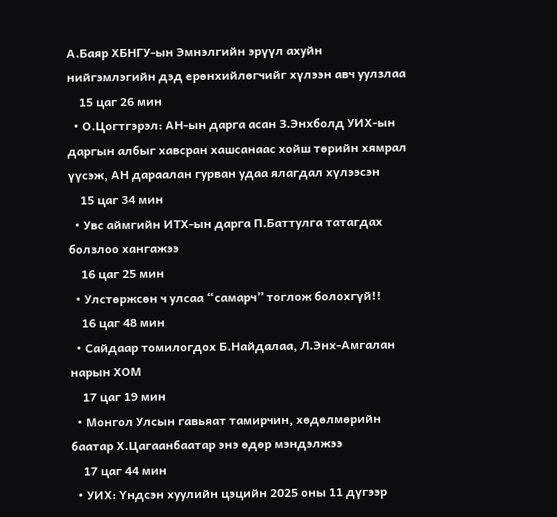А.Баяр ХБНГУ-ын Эмнэлгийн эрүүл ахуйн нийгэмлэгийн дэд ерөнхийлөгчийг хүлээн авч уулзлаа
    15 цаг 26 мин
  • О.Цогтгэрэл: АН-ын дарга асан З.Энхболд УИХ-ын даргын албыг хавсран хашсанаас хойш төрийн хямрал үүсэж, АН дараалан гурван удаа ялагдал хүлээсэн
    15 цаг 34 мин
  • Увс аймгийн ИТХ-ын дарга П.Баттулга татагдах болзлоо хангажээ
    16 цаг 25 мин
  • Улстөржсөн ч улсаа “самарч” тоглож болохгүй!!
    16 цаг 48 мин
  • Сайдаар томилогдох Б.Найдалаа, Л.Энх-Амгалан нарын ХОМ
    17 цаг 19 мин
  • Монгол Улсын гавьяат тамирчин, хөдөлмөрийн баатар Х.Цагаанбаатар энэ өдөр мэндэлжээ
    17 цаг 44 мин
  • УИХ: Үндсэн хуулийн цэцийн 2025 оны 11 дүгээр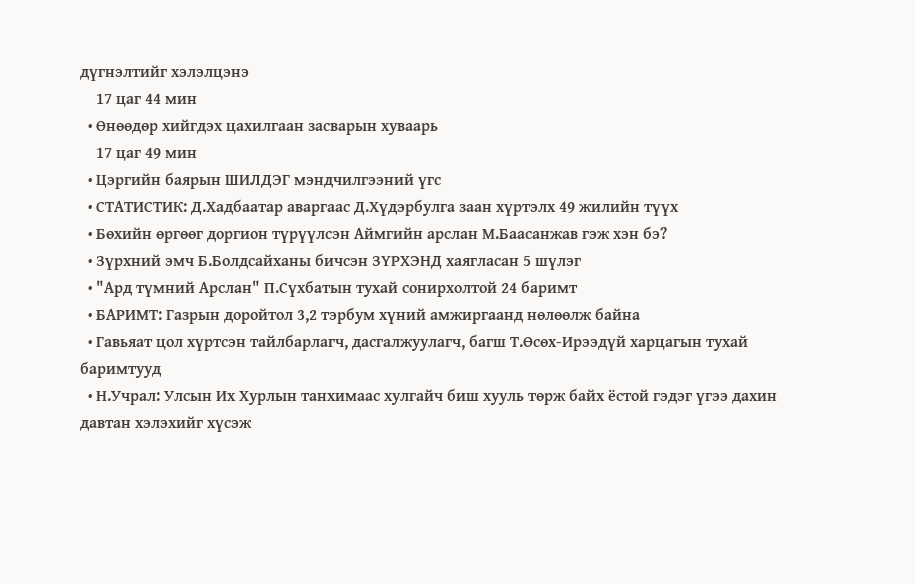дүгнэлтийг хэлэлцэнэ
    17 цаг 44 мин
  • Өнөөдөр хийгдэх цахилгаан засварын хуваарь
    17 цаг 49 мин
  • Цэргийн баярын ШИЛДЭГ мэндчилгээний үгс
  • СТАТИСТИК: Д.Хадбаатар аваргаас Д.Хүдэрбулга заан хүртэлх 49 жилийн түүх
  • Бөхийн өргөөг доргион түрүүлсэн Аймгийн арслан М.Баасанжав гэж хэн бэ?
  • Зүрхний эмч Б.Болдсайханы бичсэн ЗҮРХЭНД хаягласан 5 шүлэг
  • "Ард түмний Арслан" П.Сүхбатын тухай сонирхолтой 24 баримт
  • БАРИМТ: Газрын доройтол 3,2 тэрбум хүний амжиргаанд нөлөөлж байна
  • Гавьяат цол хүртсэн тайлбарлагч, дасгалжуулагч, багш Т.Өсөх-Ирээдүй харцагын тухай баримтууд
  • Н.Учрал: Улсын Их Хурлын танхимаас хулгайч биш хууль төрж байх ёстой гэдэг үгээ дахин давтан хэлэхийг хүсэж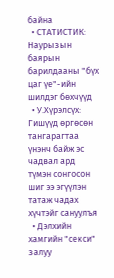байна
  • СТАТИСТИК: Наурызын баярын барилдааны "бүх цаг үе"-ийн шилдэг бөхчүүд
  • У.Хүрэлсүх: Гишүүд өргөсөн тангарагтаа үнэнч байж эс чадвал ард түмэн сонгосон шиг ээ эгүүлэн татаж чадах хүчтэйг сануулъя
  • Дэлхийн хамгийн "секси" залуу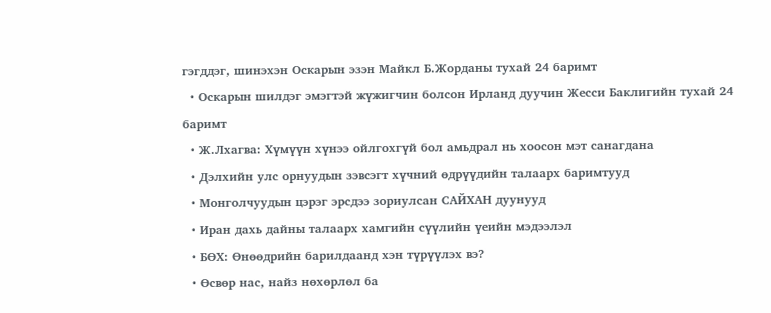гэгддэг, шинэхэн Оскарын эзэн Майкл Б.Жорданы тухай 24 баримт
  • Оскарын шилдэг эмэгтэй жүжигчин болсон Ирланд дуучин Жесси Баклигийн тухай 24 баримт
  • Ж.Лхагва: Хүмүүн хүнээ ойлгохгүй бол амьдрал нь хоосон мэт санагдана
  • Дэлхийн улс орнуудын зэвсэгт хүчний өдрүүдийн талаарх баримтууд
  • Монголчуудын цэрэг эрсдээ зориулсан САЙХАН дуунууд
  • Иран дахь дайны талаарх хамгийн сүүлийн үеийн мэдээлэл
  • БӨХ: Өнөөдрийн барилдаанд хэн түрүүлэх вэ?
  • Өсвөр нас, найз нөхөрлөл ба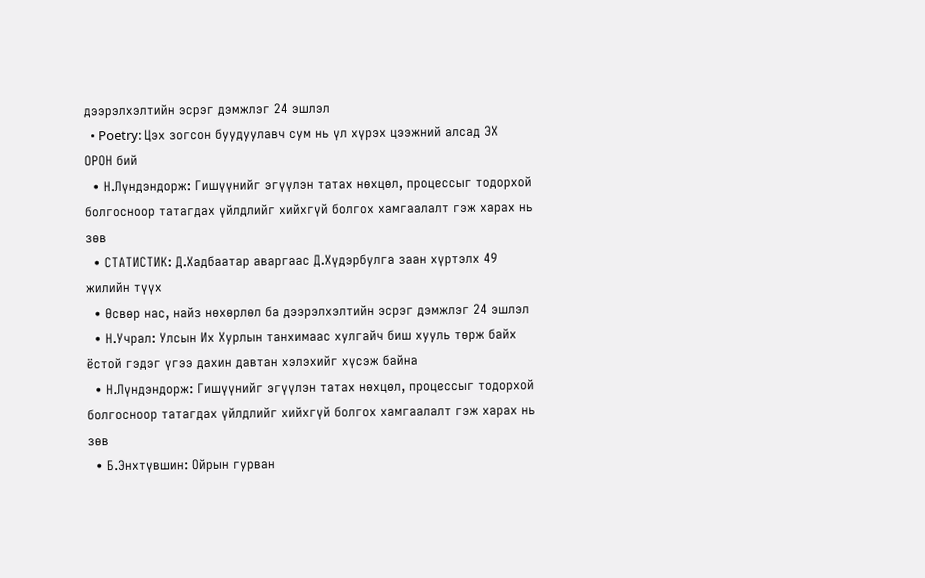дээрэлхэлтийн эсрэг дэмжлэг 24 эшлэл
  • Poetry: Цэх зогсон буудуулавч сум нь үл хүрэх цээжний алсад ЭХ ОРОН бий
  • Н.Лүндэндорж: Гишүүнийг эгүүлэн татах нөхцөл, процессыг тодорхой болгосноор татагдах үйлдлийг хийхгүй болгох хамгаалалт гэж харах нь зөв
  • СТАТИСТИК: Д.Хадбаатар аваргаас Д.Хүдэрбулга заан хүртэлх 49 жилийн түүх
  • Өсвөр нас, найз нөхөрлөл ба дээрэлхэлтийн эсрэг дэмжлэг 24 эшлэл
  • Н.Учрал: Улсын Их Хурлын танхимаас хулгайч биш хууль төрж байх ёстой гэдэг үгээ дахин давтан хэлэхийг хүсэж байна
  • Н.Лүндэндорж: Гишүүнийг эгүүлэн татах нөхцөл, процессыг тодорхой болгосноор татагдах үйлдлийг хийхгүй болгох хамгаалалт гэж харах нь зөв
  • Б.Энхтүвшин: Ойрын гурван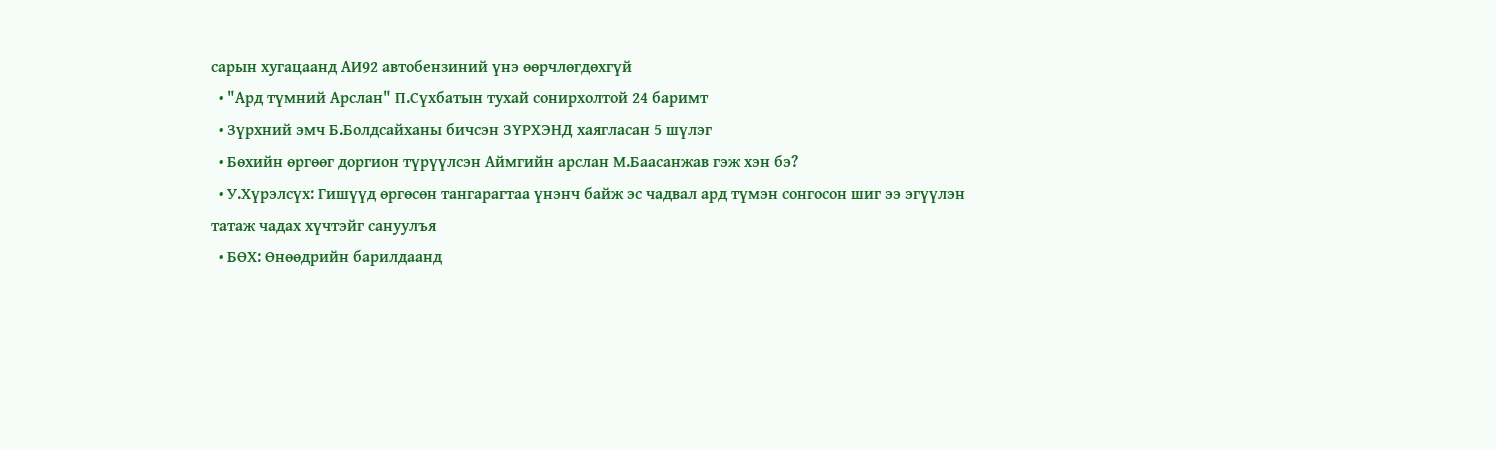сарын хугацаанд АИ92 автобензиний үнэ өөрчлөгдөхгүй
  • "Ард түмний Арслан" П.Сүхбатын тухай сонирхолтой 24 баримт
  • Зүрхний эмч Б.Болдсайханы бичсэн ЗҮРХЭНД хаягласан 5 шүлэг
  • Бөхийн өргөөг доргион түрүүлсэн Аймгийн арслан М.Баасанжав гэж хэн бэ?
  • У.Хүрэлсүх: Гишүүд өргөсөн тангарагтаа үнэнч байж эс чадвал ард түмэн сонгосон шиг ээ эгүүлэн татаж чадах хүчтэйг сануулъя
  • БӨХ: Өнөөдрийн барилдаанд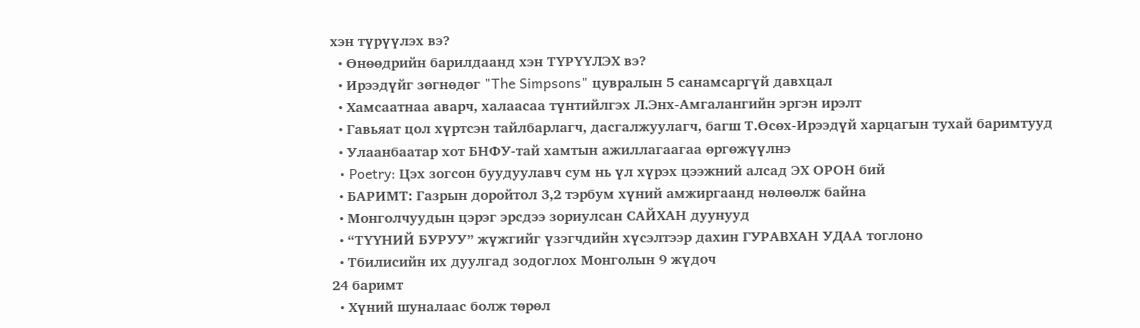хэн түрүүлэх вэ?
  • Өнөөдрийн барилдаанд хэн ТҮРҮҮЛЭХ вэ?
  • Ирээдүйг зөгнөдөг "The Simpsons" цувралын 5 санамсаргүй давхцал
  • Хамсаатнаа аварч, халаасаа түнтийлгэх Л.Энх-Амгалангийн эргэн ирэлт
  • Гавьяат цол хүртсэн тайлбарлагч, дасгалжуулагч, багш Т.Өсөх-Ирээдүй харцагын тухай баримтууд
  • Улаанбаатар хот БНФУ-тай хамтын ажиллагаагаа өргөжүүлнэ
  • Poetry: Цэх зогсон буудуулавч сум нь үл хүрэх цээжний алсад ЭХ ОРОН бий
  • БАРИМТ: Газрын доройтол 3,2 тэрбум хүний амжиргаанд нөлөөлж байна
  • Монголчуудын цэрэг эрсдээ зориулсан САЙХАН дуунууд
  • “ТҮҮНИЙ БУРУУ” жүжгийг үзэгчдийн хүсэлтээр дахин ГУРАВХАН УДАА тоглоно
  • Тбилисийн их дуулгад зодоглох Монголын 9 жүдоч
24 баримт
  • Хүний шуналаас болж төрөл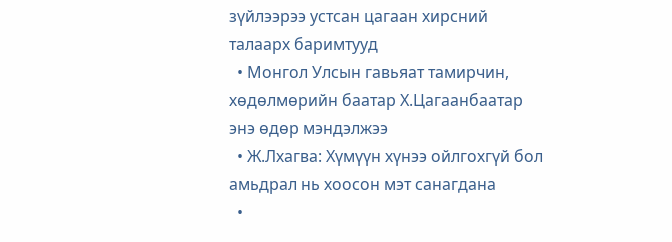зүйлээрээ устсан цагаан хирсний талаарх баримтууд
  • Монгол Улсын гавьяат тамирчин, хөдөлмөрийн баатар Х.Цагаанбаатар энэ өдөр мэндэлжээ
  • Ж.Лхагва: Хүмүүн хүнээ ойлгохгүй бол амьдрал нь хоосон мэт санагдана
  •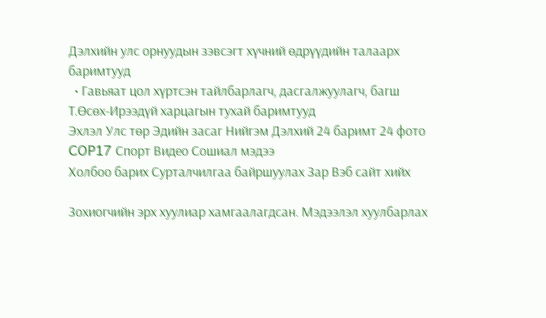Дэлхийн улс орнуудын зэвсэгт хүчний өдрүүдийн талаарх баримтууд
  • Гавьяат цол хүртсэн тайлбарлагч, дасгалжуулагч, багш Т.Өсөх-Ирээдүй харцагын тухай баримтууд
Эхлэл Улс төр Эдийн засаг Нийгэм Дэлхий 24 баримт 24 фото COP17 Спорт Видео Сошиал мэдээ
Холбоо барих Сурталчилгаа байршуулах Зар Вэб сайт хийх

Зохиогчийн эрх хуулиар хамгаалагдсан. Мэдээлэл хуулбарлах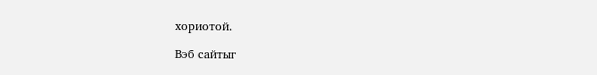хориотой.

Вэб сайтыг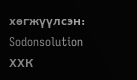хөгжүүлсэн: Sodonsolution ХХК